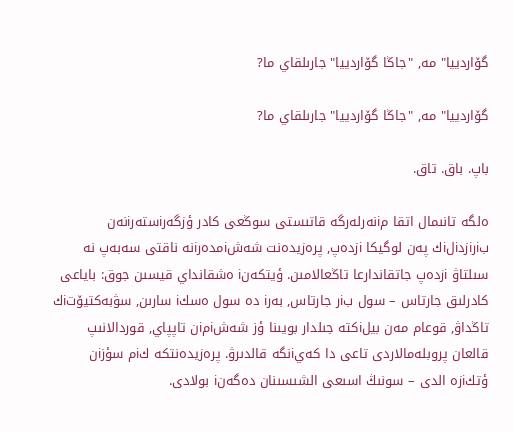گۆاردييا" مە, "جاڭا گۆاردييا" جارىلقاي ما?

گۆاردييا" مە, "جاڭا گۆاردييا" جارىلقاي ما?

باپ. باق. تاق.

ەلگە تانىمال اتقا مiنەرلەرگە قاتىستى سوڭعى كادر ؤزگەرiستەرiنەن بiرiزدiلiك پەن لوگيكا iزدەپ, پرەزيدەنت شەشiمدەرiنە ناقتى سەبەپ نە سىلتاۋ iزدەپ جاتقاندارعا تاڭعالامىن. ؤيتكەنi ەشقانداي قيسىن جوق: باياعى كادرلىق جارتاس – سول بiر جارتاس, بەرi دە سول ەسكi سارىن, سۋبەكتيۆتiك تاڭداۋ, قوعام مەن بيلiكتە جىلدار بويىنا ؤز شەشiمiن تاپپاي, قوردالانىپ قالعان پروبلەمالاردى تاعى دا كەيiنگە قالدىرۋ. پرەزيدەنتكە كiم سؤزiن ؤتكiزە الدى – سونىڭ اسىعى الشىسىنان دەگەنi بولادى.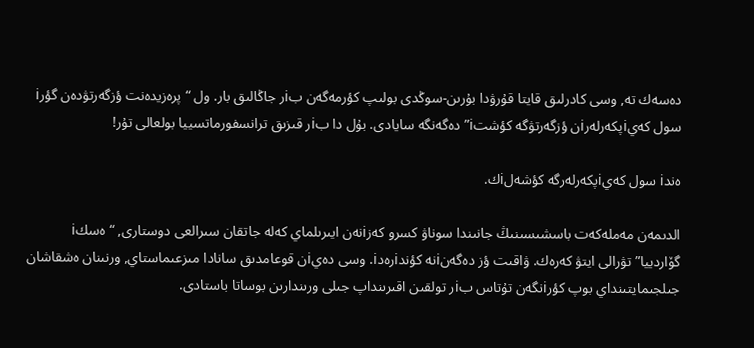دەسەك تە, وسى كادرلىق قايتا قۇرۋدا بۇرىن-سوڭدى بولىپ كؤرمەگەن بiر جاڭالىق بار. ول “پرەزيدەنت ؤزگەرتۋدەن گؤرi سول كەيiپكەرلەرiن ؤزگەرتۋگە كؤشتi” دەگەنگە سايادى. بۇل دا بiر قىزىق ترانسفورماتسييا بولعالى تۇر!

ەندi سول كەيiپكەرلەرگە كؤشەلiك.

الدىمەن مەملەكەت باسشىسىنىڭ جانىندا سوناۋ كسرو كەزiنەن ايىرىلماي كەلە جاتقان سىرالعى دوستارى, “ەسكi گۆاردييا” تۋرالى ايتۋ كەرەك. ۋاقىت ؤز دەگەنiنە كؤندiرەدi. وسى دەيiن قوعامدىق سانادا مىزعىماستاي, ورنىنان ەشقاشان جىلجىمايتىنداي بوپ كؤرiنگەن تۇتاس بiر تولقىن اقىرىنداپ جىلى ورىندارىن بوساتا باستادى.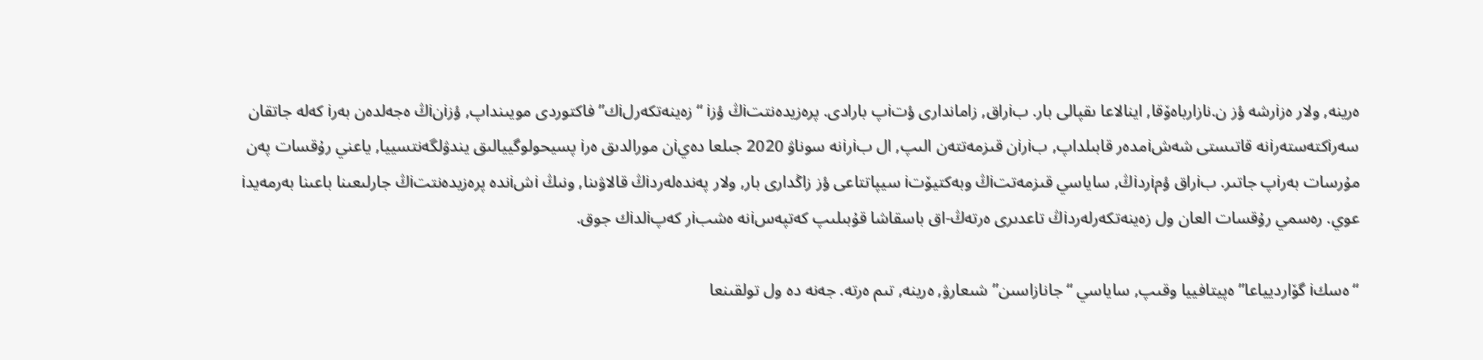ەرينە, ولار ەزiرشە ؤز ن.نازارباەۆقا, اينالاعا ىقپالى بار. بiراق, زاماندارى ؤتiپ بارادى. پرەزيدەنتتiڭ ؤزi “زەينەتكەرلiك” فاكتوردى مويىنداپ, ؤزiنiڭ ەجەلدەن بەرi كەلە جاتقان سەرiكتەستەرiنە قاتىستى شەشiمدەر قابىلداپ, بiرiن قىزمەتتەن الىپ, ال بiرiنە سوناۋ 2020 جىلعا دەيiن مورالدىق ەرi پسيحولوگييالىق يندۋلگەنتسييا, ياعني رۇقسات پەن مۇرسات بەرiپ جاتىر. بiراق ؤمiردiڭ, ساياسي قىزمەتتiڭ وبەكتيۆتi سيپاتتاعى ؤز زاڭدارى بار, ولار پەندەلەردiڭ قالاۋىنا, ونىڭ iشiندە پرەزيدەنتتiڭ جارلىعىنا باعىنا بەرمەيدi عوي. رەسمي رۇقسات العان ول زەينەتكەرلەردiڭ تاعدىرى ەرتەڭ-اق باسقاشا قۇبىلىپ كەتپەسiنە ەشبiر كەپiلدiك جوق.

“ەسكi گۆارديياعا” ەپيتافييا وقىپ, ساياسي “جانازاسىن” شىعارۋ, ەرينە, تىم ەرتە. جەنە دە ول تولقىنعا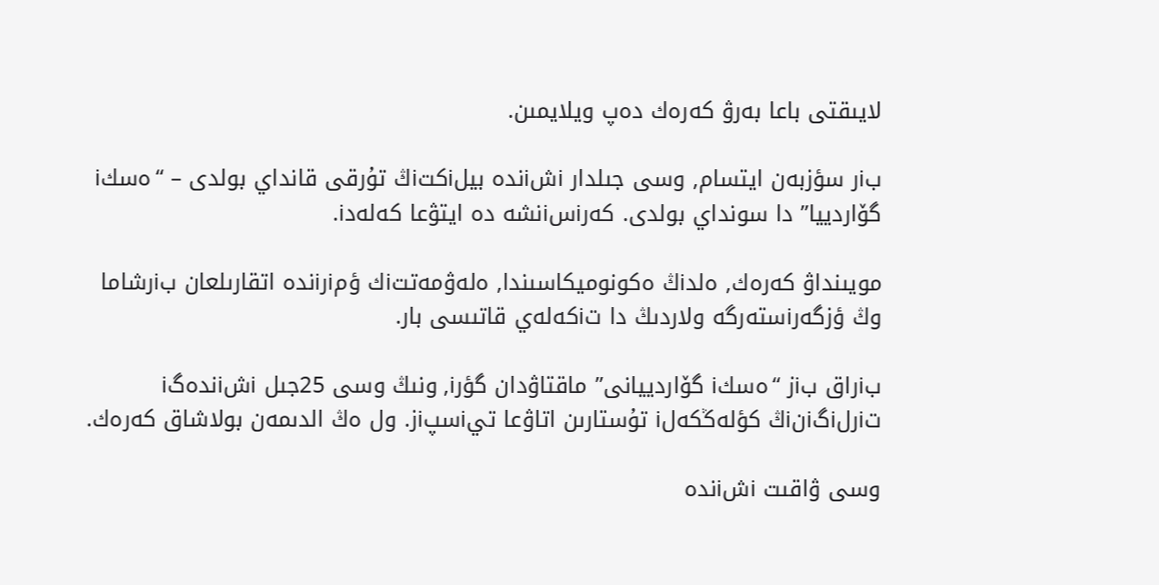لايىقتى باعا بەرۋ كەرەك دەپ ويلايمىن.

بiر سؤزبەن ايتسام, وسى جىلدار iشiندە بيلiكتiڭ تۇرقى قانداي بولدى – “ەسكi گۆاردييا” دا سونداي بولدى. كەرiسiنشە دە ايتۋعا كەلەدi.

مويىنداۋ كەرەك, ەلدiڭ ەكونوميكاسىندا, ەلەۋمەتتiك ؤمiرiندە اتقارىلعان بiرشاما وڭ ؤزگەرiستەرگە ولاردىڭ دا تiكەلەي قاتىسى بار.

بiراق بiز “ەسكi گۆاردييانى” ماقتاۋدان گؤرi, ونىڭ وسى 25جىل iشiندەگi تiرلiگiنiڭ كؤلەڭكەلi تۇستارىن اتاۋعا تيiسپiز. ول ەڭ الدىمەن بولاشاق كەرەك.

وسى ۋاقىت iشiندە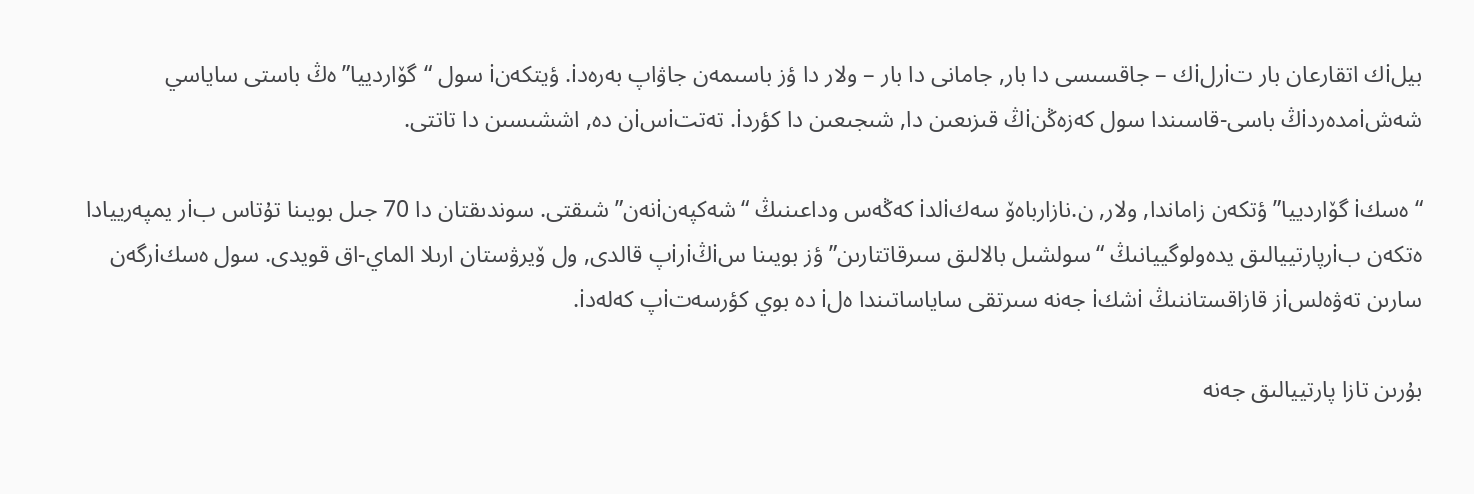بيلiك اتقارعان بار تiرلiك – جاقسىسى دا بار, جامانى دا بار – ولار دا ؤز باسىمەن جاۋاپ بەرەدi. ؤيتكەنi سول “گۆاردييا” ەڭ باستى ساياسي شەشiمدەردiڭ باسى-قاسىندا سول كەزەڭنiڭ قىزىعىن دا, شىجىعىن دا كؤردi. تەتتiسiن دە, اششىسىن دا تاتتى.

“ەسكi گۆاردييا” ؤتكەن زاماندا, ولار, ن.نازارباەۆ سەكiلدi كەڭەس وداعىنىڭ “شەكپەنiنەن” شىقتى. سوندىقتان دا 70 جىل بويىنا تۇتاس بiر يمپەرييادا ەتكەن بiرپارتييالىق يدەولوگييانىڭ “سولشىل بالالىق سىرقاتتارىن” ؤز بويىنا سiڭiرiپ قالدى, ول ۆيرۋستان ارىلا الماي-اق قويدى. سول ەسكiرگەن سارىن تەۋەلسiز قازاقستاننىڭ iشكi جەنە سىرتقى ساياساتىندا ەلi دە بوي كؤرسەتiپ كەلەدi.

بۇرىن تازا پارتييالىق جەنە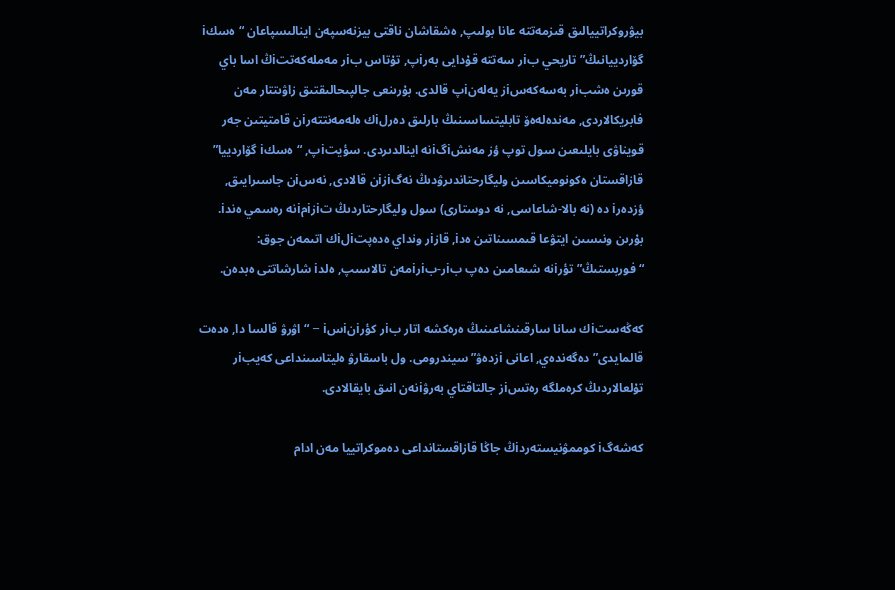بيۋروكراتييالىق قىزمەتتە عانا بولىپ, ەشقاشان ناقتى بيزنەسپەن اينالىسپاعان “ەسكi گۆاردييانىڭ” تاريحي بiر سەتتە قۇدايى بەرiپ, تۇتاس بiر مەملەكەتتiڭ اسا باي قورىن ەشبiر بەسەكەسiز يەلەنiپ قالدى. بۇرىنعى جالپىحالىقتىق زاۋىتتار مەن فابريكالاردى, مەندەلەەۆ تابليتساسىنىڭ بارلىق دەرلiك ەلەمەنتتەرiن قامتيتىن جەر قويناۋى بايلىعىن سول توپ ؤز مەنشiگiنە اينالدىردى. سؤيتiپ, “ەسكi گۆاردييا” قازاقستان ەكونوميكاسىن وليگارحتاندىرۋدىڭ نەگiزiن قالادى, نەسiن جاسىرايىق, ؤزدەرi دە (نە بالا-شاعاسى, نە دوستارى) سول وليگارحتاردىڭ تiزiمiنە رەسمي ەندi. بۇرىن ونىسىن ايتۋعا قىمسىناتىن ەدi, قازiر ونداي ەدەپتiلiك اتىمەن جوق: “فوربستىڭ” تؤرiنە شىعامىن دەپ بiر-بiرiمەن تالاسىپ, ەلدi شارشاتتى ەبدەن.

كەڭەستiك سانا سارقىنشاعىنىڭ ەرەكشە اتار بiر كؤرiنiسi – “اۋرۋ قالسا دا, ەدەت قالمايدى” دەگەندەي, اعانى iزدەۋ” سيندرومى. ول باسقارۋ ەليتاسىنداعى كەيبiر تۇلعالاردىڭ كرەملگە رەتسiز جالتاقتاي بەرۋiنەن انىق بايقالادى.

كەشەگi كوممۋنيستەردiڭ جاڭا قازاقستانداعى دەموكراتييا مەن ادام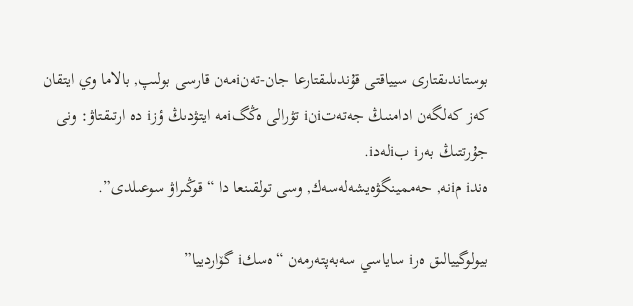بوستاندىقتارى سيياقتى قۇندىلىقتارعا جان-تەنiمەن قارسى بولىپ, بالاما وي ايتقان كەز كەلگەن ادامنىڭ جەتەتiنi تۋرالى ەڭگiمە ايتۋدىڭ ؤزi دە ارتىقتاۋ: ونى جۇرتتىڭ بەرi بiلەدi.
ەندi مiنە, حەممينگۋەيشەلەسەك, وسى تولقىنعا دا “قوڭىراۋ سوعىلدى”.

بيولوگييالىق ەرi ساياسي سەبەپتەرمەن “ەسكi گۆاردييا”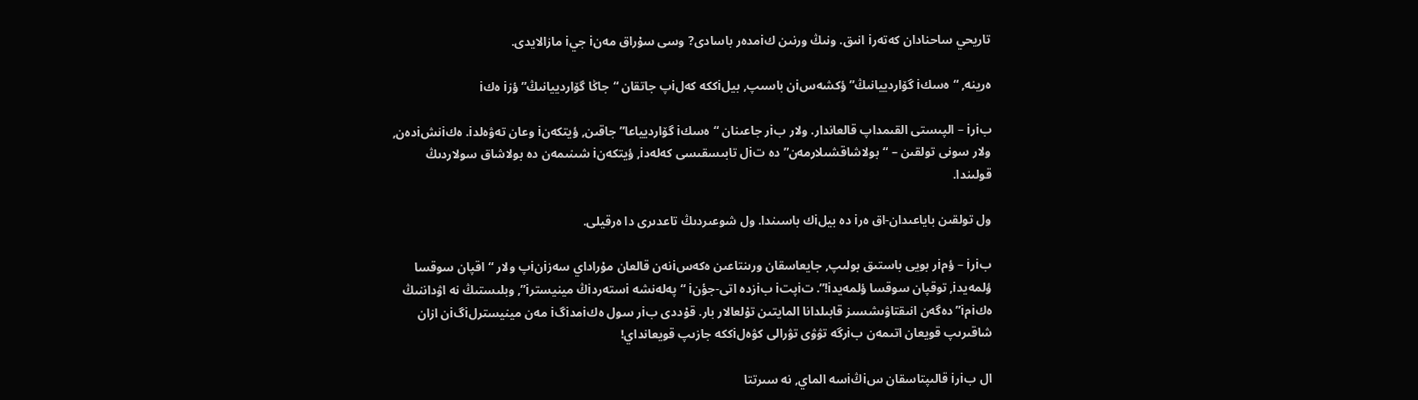تاريحي ساحنادان كەتەرi انىق. ونىڭ ورنىن كiمدەر باسادى? وسى سۇراق مەنi جيi مازالايدى.

ەرينە, “ەسكi گۆاردييانىڭ” ؤكشەسiن باسىپ, بيلiككە كەلiپ جاتقان “جاڭا گۆاردييانىڭ” ؤزi ەكi

بiرi – الپىستى القىمداپ قالعاندار. ولار بiر جاعىنان “ەسكi گۆارديياعا” جاقىن, ؤيتكەنi وعان تەۋەلدi. ەكiنشiدەن, ولار سونى تولقىن – “بولاشاقشىلارمەن” دە تiل تابىسقىسى كەلەدi, ؤيتكەنi شىنىمەن دە بولاشاق سولاردىڭ قولىندا.

ول تولقىن باياعىدان-اق ەرi دە بيلiك باسىندا. ول شوعىردىڭ تاعدىرى دا ەرقيلى.

بiرi – ؤمiر بويى باستىق بولىپ, جايعاسقان ورىنتاعىن ەكەسiنەن قالعان مۇراداي سەزiنiپ ولار “اقپان سوقسا ؤلمەيدi, توقپان سوقسا ؤلمەيدi!”. تiپتi بiزدە اتى-جؤنi “پەلەنشە iستەردiڭ مينيسترi”, وبلىستىڭ نە اۋداننىڭ ەكiمi” دەگەن انىقتاۋىشسىز قابىلدانا المايتىن تۇلعالار بار. قۇددى بiر سول ەكiمدiگi مەن مينيسترلiگiن ازان شاقىرىپ قويعان اتىمەن بiرگە تۋۋى تۋرالى كۋەلiككە جازىپ قويعانداي!

ال بiرi قالىپتاسقان سiڭiسە الماي, نە سىرتتا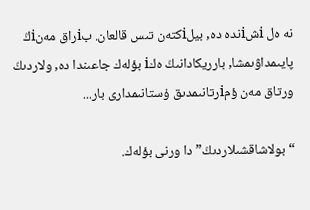نە ەل iشiندە دە, بيلiكتەن تىس قالعان. بiراق مەنiڭ پايىمداۋىمشا, بارريكادانىڭ ەكi بؤلەك جاعىندا دە, ولاردىڭ ورتاق مەن ؤمiرتانىمدىق ۇستانىمدارى بار...

“بولاشاقشىلاردىڭ” دا ورنى بؤلەك.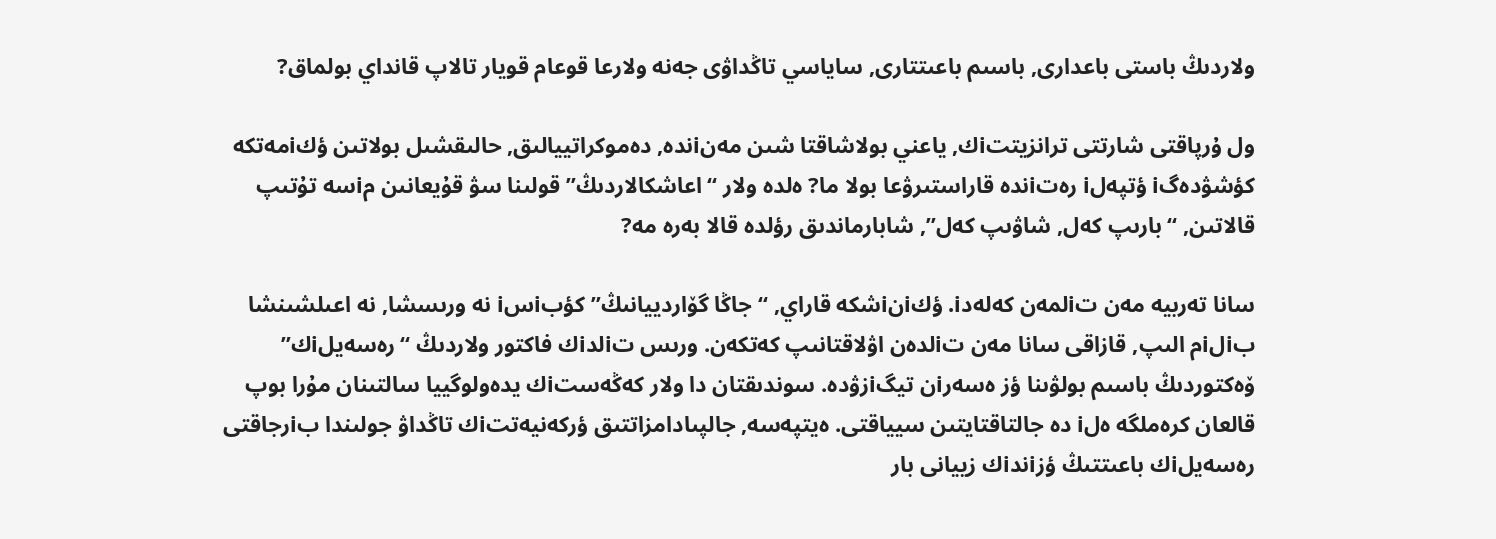ولاردىڭ باستى باعدارى, باسىم باعىتتارى, ساياسي تاڭداۋى جەنە ولارعا قوعام قويار تالاپ قانداي بولماق?

ول ۇرپاقتى شارتتى ترانزيتتiك, ياعني بولاشاقتا شىن مەنiندە, دەموكراتييالىق, حالىقشىل بولاتىن ؤكiمەتكە كؤشۋدەگi ؤتپەلi رەتiندە قاراستىرۋعا بولا ما? ەلدە ولار “اعاشكالاردىڭ” قولىنا سۋ قۇيعانىن مiسە تۇتىپ قالاتىن, “بارىپ كەل, شاۋىپ كەل”, شابارماندىق رؤلدە قالا بەرە مە?

سانا تەربيە مەن تiلمەن كەلەدi. ؤكiنiشكە قاراي, “جاڭا گۆاردييانىڭ” كؤبiسi نە ورىسشا, نە اعىلشىنشا بiلiم الىپ, قازاقى سانا مەن تiلدەن اۋلاقتانىپ كەتكەن. ورىس تiلدiك فاكتور ولاردىڭ “رەسەيلiك” ۆەكتوردىڭ باسىم بولۋىنا ؤز ەسەرiن تيگiزۋدە. سوندىقتان دا ولار كەڭەستiك يدەولوگييا سالتىنان مۇرا بوپ قالعان كرەملگە ەلi دە جالتاقتايتىن سيياقتى. ەيتپەسە, جالپىادامزاتتىق ؤركەنيەتتiك تاڭداۋ جولىندا بiرجاقتى رەسەيلiك باعىتتىڭ ؤزiندiك زييانى بار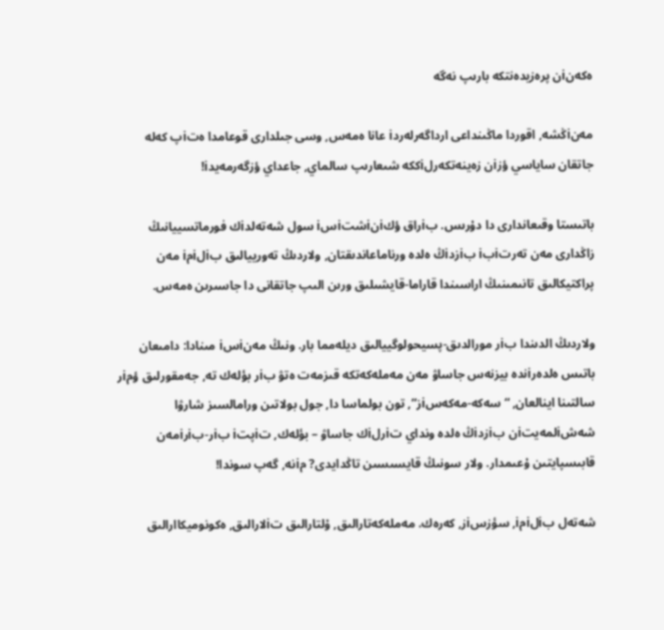ەكەنiن پرەزيدەنتكە بارىپ نەگە

مەنiڭشە, اقوردا ماڭىنداعى ارداگەرلەردi عانا ەمەس, وسى جىلدارى قوعامدا ەتiپ كەلە جاتقان ساياسي ؤزiن زەينەتكەرلiككە شىعارىپ سالماي, جاعداي ؤزگەرمەيدi!

باتىستا وقىعاندارى دا دۇرىس. بiراق ؤكiنiشتiسi سول شەتەلدiك فورماتسييانىڭ زاڭدارى مەن تەرتiبi بiزدiڭ ەلدە ورناماعاندىقتان, ولاردىڭ تەورييالىق بiلiمi مەن پراكتيكالىق تانىمىنىڭ اراسىندا قاراما-قايشىلىق ورىن الىپ جاتقانى دا جاسىرىن ەمەس.

ولاردىڭ الدىندا بiر مورالدىق-پسيحولوگييالىق ديلەمما بار. ونىڭ مەنiسi مىنادا: دامىعان باتىس ەلدەرiندە بيزنەس جاساۋ مەن مەملەكەتكە قىزمەت ەتۋ بiر بؤلەك تە, جەمقورلىق ؤمiر سالتىنا اينالعان, “سەكە-مەكەسiز”, تون بولماسا دا, جول بولاتىن ورامالسىز شارۋا شەشiلمەيتiن بiزدiڭ ەلدە ونداي تiرلiك جاساۋ – بؤلەك, تiپتi بiر-بiرiمەن قابىسپايتىن ۇعىمدار. ولار سونىڭ قايسىسىن تاڭدايدى? مiنە, گەپ سوندا!

شەتەل بiلiمi, سؤزسiز, كەرەك. مەملەكەتارالىق, ۇلتارالىق تiلارالىق, ەكونوميكاارالىق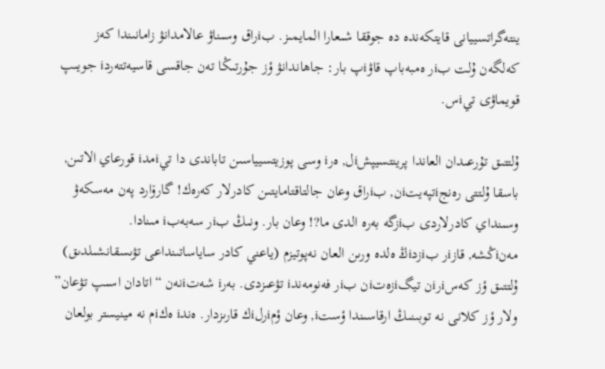ينتەگراتسييانى قايتكەندە دە جوققا شىعارا المايمىز. بiراق وسىناۋ عالامدانۋ زامانىندا كەز كەلگەن ۇلت بiر ەمبەباپ قاۋiپ بار: جاھاندانۋ ؤز جۇرتىڭا تەن جاقسى قاسيەتتەردi جويىپ قويماۋى تيiس.

ۇلتتىق تۇرعىدان العاندا پرينتسيپشiل, ەرi وسى پوزيتسيياسىن تاباندى دا تيiمدi قورعاي الاتىن, باسقا ۇلتتى رەنجiتپەيتiن, بiراق وعان جالتاقتامايتىن كادرلار كەرەك! گارۆارد پەن مەسكەۋ وسىنداي كادرلاردى بiزگە بەرە الدى ما?! وعان بار. ونىڭ بiر سەبەبi مىنادا.
مەنiڭشە, قازiر بiزدiڭ ەلدە ورىن العان نەپوتيزم (ياعني كادر ساياساتىنداعى تۋىسقانشىلدىق) ۇلتتىق ؤز كەسiرiن تيگiزەتiن بiر فەنومەندi تۋعىزدى. بەرi شەتiنەن “اتادان اسىپ تۋعان” ولار ؤز كلانى نە توبىنىڭ ارقاسىندا ؤستi, وعان ؤمiرلiك قارىزدار. ەندi ەكiم نە مينيستر بولعان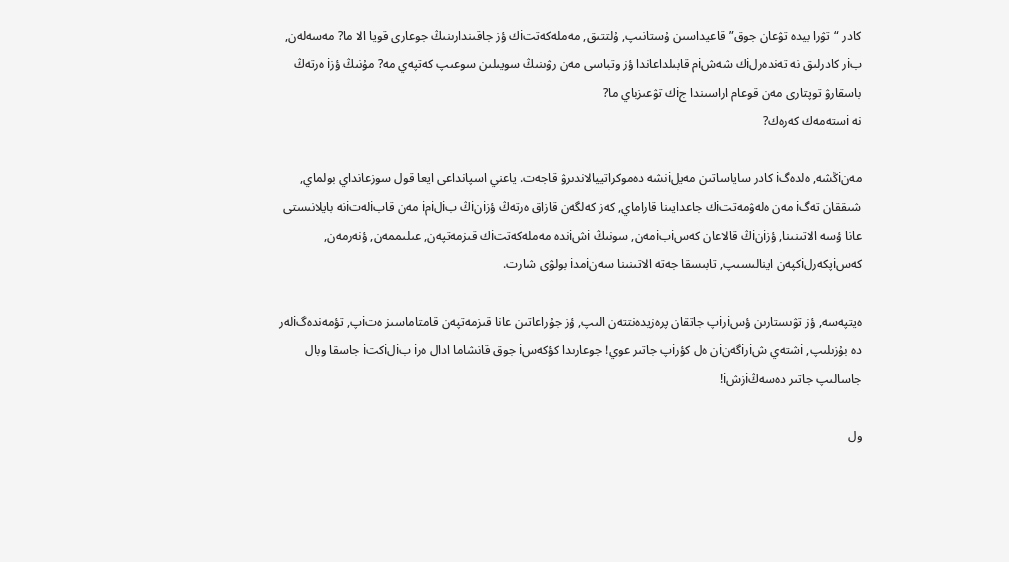كادر “تۋرا بيدە تۋعان جوق” قاعيداسىن ۇستانىپ, ۇلتتىق, مەملەكەتتiك ؤز جاقىندارىنىڭ جوعارى قويا الا ما? مەسەلەن, بiر كادرلىق نە تەندەرلiك شەشiم قابىلداعاندا ؤز وتباسى مەن رۋىنىڭ سويىلىن سوعىپ كەتپەي مە? مۇنىڭ ؤزi ەرتەڭ باسقارۋ توپتارى مەن قوعام اراسىندا جiك تۋعىزباي ما?
نە iستەمەك كەرەك?

مەنiڭشە, ەلدەگi كادر ساياساتىن مەيلiنشە دەموكراتييالاندىرۋ قاجەت. ياعني اسپانداعى ايعا قول سوزعانداي بولماي, شىققان تەگi مەن ەلەۋمەتتiك جاعدايىنا قاراماي, كەز كەلگەن قازاق ەرتەڭ ؤزiنiڭ بiلiمi مەن قابiلەتiنە بايلانىستى عانا ؤسە الاتىنىنا, ؤزiنiڭ قالاعان كەسiبiمەن, سونىڭ iشiندە مەملەكەتتiك قىزمەتپەن, عىلىممەن, ؤنەرمەن, كەسiپكەرلiكپەن اينالىسىپ, تابىسقا جەتە الاتىنىنا سەنiمدi بولۋى شارت.

ەيتپەسە, ؤز تۋىستارىن ؤسiرiپ جاتقان پرەزيدەنتتەن الىپ, ؤز جۇراعاتىن عانا قىزمەتپەن قامتاماسىز ەتiپ, تؤمەندەگiلەر دە بۇزىلىپ, iشتەي شiرiگەنiن ەل كؤرiپ جاتىر عوي! جوعارىدا كؤكەسi جوق قانشاما ادال ەرi بiلiكتi جاسقا وبال جاسالىپ جاتىر دەسەڭiزشi!

ول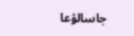جاسالۋعا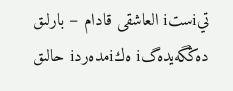تيiستi العاشقى قادام – بارلىق دەڭگەيدەگi ەكiمدەردi حالىق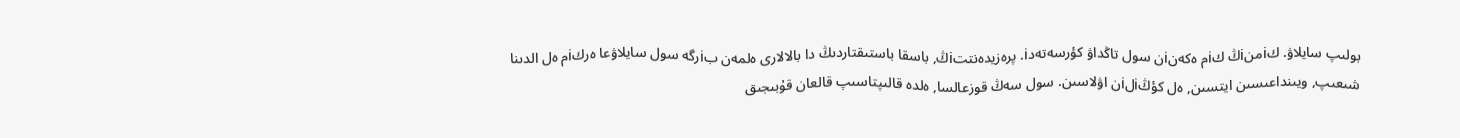بولىپ سايلاۋ. كiمنiڭ كiم ەكەنiن سول تاڭداۋ كؤرسەتەدi. پرەزيدەنتتiڭ, باسقا باستىقتاردىڭ دا بالالارى ەلمەن بiرگە سول سايلاۋعا ەركiم ەل الدىنا شىعىپ, ويىنداعىسىن ايتسىن, ەل كؤڭiلiن اۋلاسىن. سول سەڭ قوزعالسا, ەلدە قالىپتاسىپ قالعان قۇبىجىق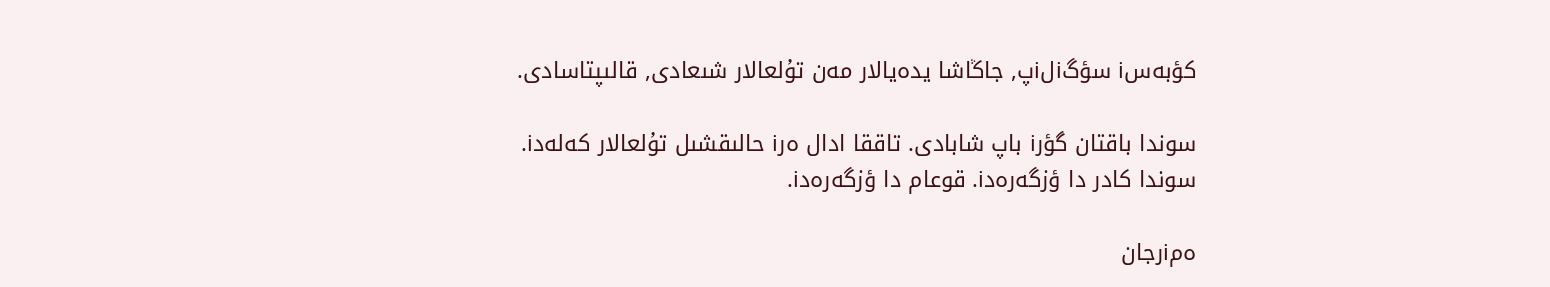كؤبەسi سؤگiلiپ, جاڭاشا يدەيالار مەن تۇلعالار شىعادى, قالىپتاسادى.

سوندا باقتان گؤرi باپ شابادى. تاققا ادال ەرi حالىقشىل تۇلعالار كەلەدi. سوندا كادر دا ؤزگەرەدi. قوعام دا ؤزگەرەدi.

ەمiرجان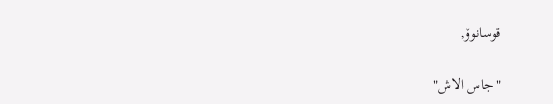قوسانوۆ,

"جاس الاش"